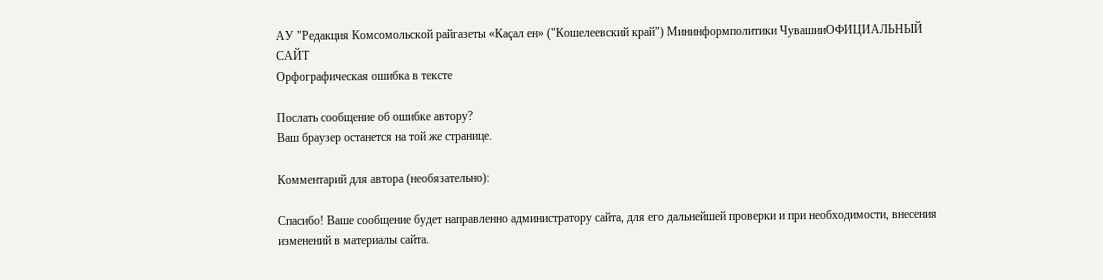АУ "Редакция Комсомольской райгазеты «Каçал ен» ("Кошелеевский край") Мининформполитики ЧувашииОФИЦИАЛЬНЫЙ САЙТ
Орфографическая ошибка в тексте

Послать сообщение об ошибке автору?
Ваш браузер останется на той же странице.

Комментарий для автора (необязательно):

Спасибо! Ваше сообщение будет направленно администратору сайта, для его дальнейшей проверки и при необходимости, внесения изменений в материалы сайта.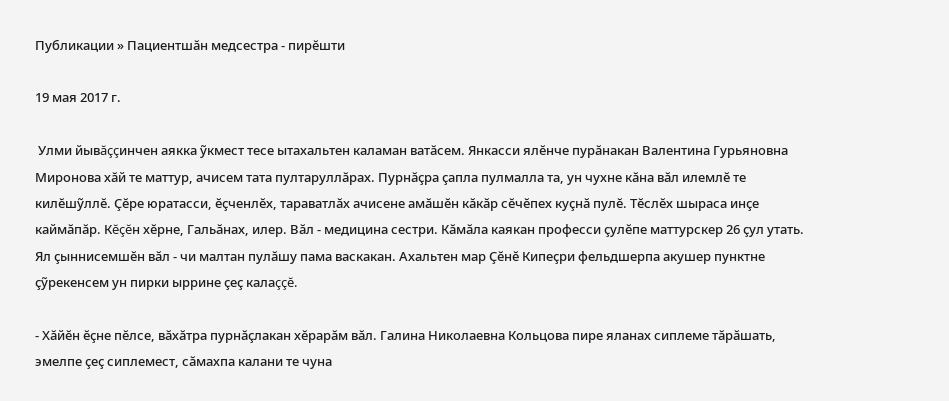Публикации » Пациентшăн медсестра - пирĕшти

19 мая 2017 г.

 Улми йывăççинчен аякка ỹкмест тесе ытахальтен каламан ватăсем. Янкасси ялĕнче пурăнакан Валентина Гурьяновна Миронова хăй те маттур, ачисем тата пултаруллăрах. Пурнăçра çапла пулмалла та, ун чухне кăна вăл илемлĕ те килĕшỹллĕ. Çĕре юратасси, ĕçченлĕх, тараватлăх ачисене амăшĕн кăкăр сĕчĕпех куçнă пулĕ. Тĕслĕх шыраса инçе каймăпăр. Кĕçĕн хĕрне, Гальăнах, илер. Вăл - медицина сестри. Кăмăла каякан професси çулĕпе маттурскер 26 çул утать. Ял çыннисемшĕн вăл - чи малтан пулăшу пама васкакан. Ахальтен мар Çĕнĕ Кипеçри фельдшерпа акушер пунктне çỹрекенсем ун пирки ыррине çеç калаççĕ.

- Хăйĕн ĕçне пĕлсе, вăхăтра пурнăçлакан хĕрарăм вăл. Галина Николаевна Кольцова пире яланах сиплеме тăрăшать, эмелпе çеç сиплемест, сăмахпа калани те чуна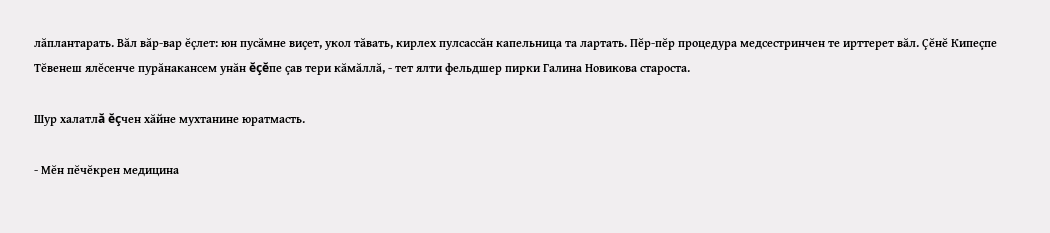лăплантарать. Вăл вăр-вар ĕçлет: юн пусăмне виçет, укол тăвать, кирлех пулсассăн капельница та лартать. Пĕр-пĕр процедура медсестринчен те ирттерет вăл. Çĕнĕ Кипеçпе Тĕвенеш ялĕсенче пурăнакансем унăн ĕçĕпе çав тери кăмăллă, - тет ялти фельдшер пирки Галина Новикова староста.

Шур халатлă ĕçчен хăйне мухтанине юратмасть.

- Мĕн пĕчĕкрен медицина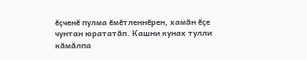ĕçченĕ пулма ĕмĕтленнĕрен, хамăн ĕçе чунтан юрататăп. Кашни кунах тулли кăмăлпа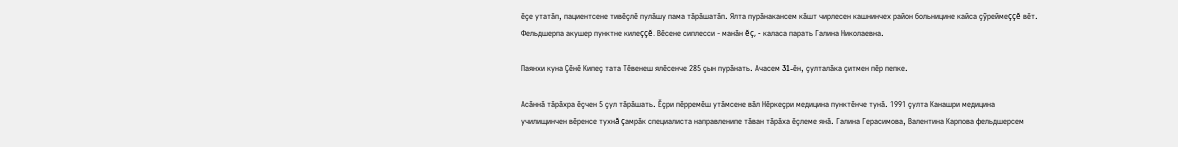ĕçе утатăп, пациентсене тивĕçлĕ пулăшу пама тăрăшатăп. Ялта пурăнакансем кăшт чирлесен кашнинчех район больницине кайса çỹреймеççĕ вĕт. Фельдшерпа акушер пунктне килеççĕ. Вĕсене сиплесси - манăн ĕç, - каласа парать Галина Николаевна.

Паянхи куна Çĕнĕ Кипеç тата Тĕвенеш ялĕсенче 285 çын пурăнать. Ачасем 31-ĕн, çулталăка çитмен пĕр пепке.

Асăннă тăрăхра ĕçчен 5 çул тăрăшать. Ĕçри пĕрремĕш утăмсене вăл Нĕркеçри медицина пунктĕнче тунă. 1991 çулта Канашри медицина училищинчен вĕренсе тухнă çамрăк специалиста направленипе тăван тăрăха ĕçлеме янă. Галина Герасимова, Валентина Карпова фельдшерсем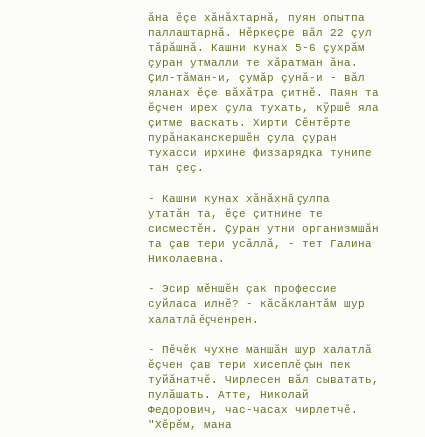ăна ĕçе хăнăхтарнă, пуян опытпа паллаштарнă. Нĕркеçре вăл 22 çул тăрăшнă. Кашни кунах 5-6 çухрăм çуран утмалли те хăратман ăна. Çил-тăман-и, çумăр çунă-и - вăл яланах ĕçе вăхăтра çитнĕ. Паян та ĕçчен ирех çула тухать, кỹршĕ яла çитме васкать. Хирти Сĕнтĕрте пурăнаканскершĕн çула çуран тухасси ирхине физзарядка тунипе тан çеç.

- Кашни кунах хăнăхнă çулпа утатăн та, ĕçе çитнине те сисместĕн. Çуран утни организмшăн та çав тери усăллă, - тет Галина Николаевна.

- Эсир мĕншĕн çак профессие суйласа илнĕ? - кăсăклантăм шур халатлă ĕçченрен.

- Пĕчĕк чухне маншăн шур халатлă ĕçчен çав тери хисеплĕ çын пек туйăнатчĕ. Чирлесен вăл сыватать, пулăшать. Атте, Николай Федорович, час-часах чирлетчĕ. "Хĕрĕм, мана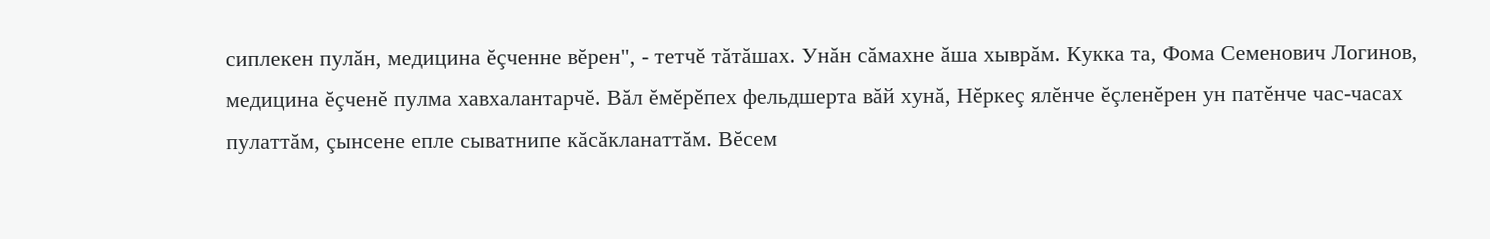сиплекен пулăн, медицина ĕçченне вĕрен", - тетчĕ тăтăшах. Унăн сăмахне ăша хыврăм. Кукка та, Фома Семенович Логинов, медицина ĕçченĕ пулма хавхалантарчĕ. Вăл ĕмĕрĕпех фельдшерта вăй хунă, Нĕркеç ялĕнче ĕçленĕрен ун патĕнче час-часах пулаттăм, çынсене епле сыватнипе кăсăкланаттăм. Вĕсем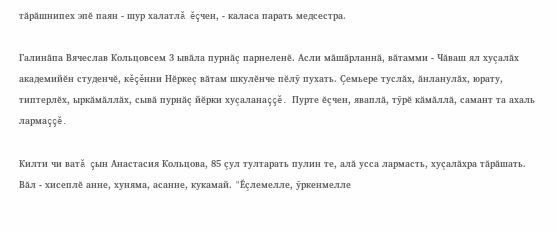тăрăшнипех эпĕ паян - шур халатлă ĕçчен, - каласа парать медсестра.

Галинăпа Вячеслав Кольцовсем 3 ывăла пурнăç парнеленĕ. Асли мăшăрланнă, вăтамми - Чăваш ял хуçалăх академийĕн студенчĕ, кĕçĕнни Нĕркеç вăтам шкулĕнче пĕлỹ пухать. Çемьере туслăх, ăнланулăх, юрату, типтерлĕх, ыркăмăллăх, сывă пурнăç йĕрки хуçаланаççĕ. Пурте ĕçчен, яваплă, тỹрĕ кăмăллă, самант та ахаль лармаççĕ.

Килти чи ватă çын Анастасия Кольцова, 85 çул тултарать пулин те, алă усса лармасть, хуçалăхра тăрăшать. Вăл - хисеплĕ анне, хуняма, асанне, кукамай. "Ĕçлемелле, ỹркенмелле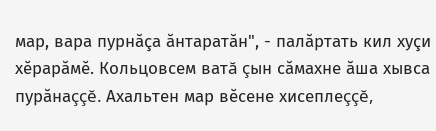мар, вара пурнăçа ăнтаратăн", - палăртать кил хуçи хĕрарăмĕ. Кольцовсем ватă çын сăмахне ăша хывса пурăнаççĕ. Ахальтен мар вĕсене хисеплеççĕ,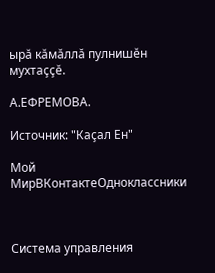ырă кăмăллă пулнишĕн мухтаççĕ.

А.ЕФРЕМОВА.

Источник: "Каçал Ен"

Мой МирВКонтактеОдноклассники



Система управления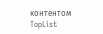контентом
TopList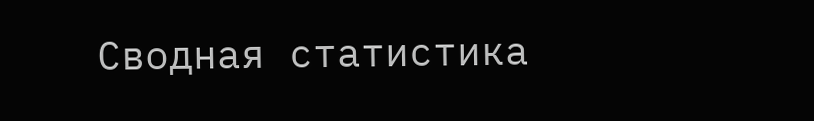Сводная статистика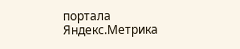портала Яндекс.Метрика